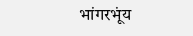भांगरभूंय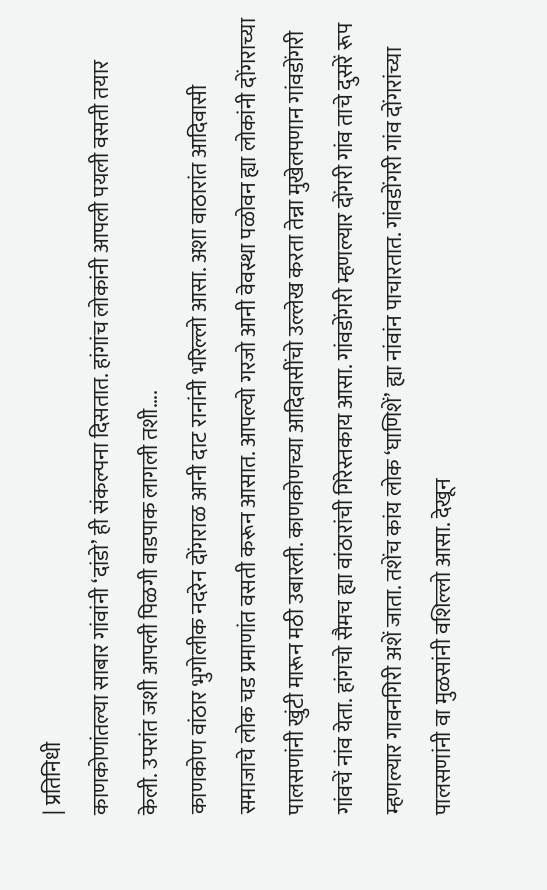| प्रतिनिधी
काणकोणांतल्या साबार गांवांनी ‘दांडो’ ही संकल्पना दिसतात. हांगांच लोकांनी आपली पयली वसती तयार केली. उपरांत जशी आपली पिळगी वाडपाक लागली तशी….
काणकोण वांठार भुगोलीक नदरेन दोंगराळ आनी दाट रानांनी भरिल्लो आसा. अशा वाठारांत आदिवासी समाजाचे लोक चड प्रमाणांत वसती करून आसात. आपल्यो गरजो आनी वेवस्था पळोवन ह्या लोकांनी दोंगराच्या पालसणांनी खुंटी मारून मठी उबारली. काणकोणच्या आदिवासींचो उल्लेख करता तेन्ना मुखेलपणान गांवडोंगरी गांवचें नांव येता. हांगचो सैमच ह्या वांठारांची गिरेस्तकाय आसा. गांवडोंगरी म्हणल्यार दोंगरी गांव ताचे दुसरें रूप म्हणल्यार गावनगिरी अशें जाता. तशेंच कांय लोक ‘घाणिशें’ ह्या नांवांन पाचारतात. गांवडोंगरी गांव दोंगरांच्या पालसणांनी वा मुळसांनी वशिल्लो आसा. देखून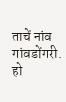ताचें नांव गांवडोंगरी.
हो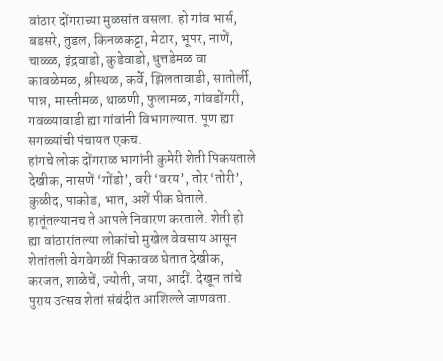वांठार दोंगराच्या मुळसांत वसला. हो गांव भार्स, बडसरे, तुडल, किनळकट्टा, मेटार, भूपर, नाणें, चाळ्ळ, इंद्रवाडो, कुडेवाडो, धुत्तडेमळ वा कावळेमळ, श्रीस्थळ, कर्वे, झिलतावाडी, सातोर्ली, पान्न, मास्तीमळ, थाळणी, फुलामळ, गांवडोंगरी, गवळ्यावाडी ह्या गांवांनी विभागल्यात. पूण ह्या सगळ्यांची पंचायत एकच.
हांगचे लोक दोंगराळ भागांनी कुमेरी शेती पिकयताले देखीक, नासणें ‘गोंडो’, वरी ‘वरय’, तोर ‘तोरी’, कुळीद, पाकोड, भात, अशें पीक घेताले. हातूंतल्यानच ते आपले निवारण करताले. शेती हो ह्या वांठारांतल्या लोकांचो मुखेल वेवसाय आसून शेतांतली वेगवेगळीं पिकावळ घेतात देखीक, करजत, शाळेचें, ज्योती, जया, आदीं. देखून तांचे पुराय उत्सव शेतां संबंदीत आशिल्ले जाणवता.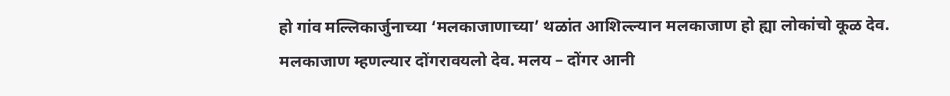हो गांव मल्लिकार्जुनाच्या ‘मलकाजाणाच्या’ थळांत आशिल्ल्यान मलकाजाण हो ह्या लोकांचो कूळ देव. मलकाजाण म्हणल्यार दोंगरावयलो देव. मलय – दोंगर आनी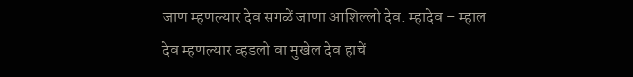जाण म्हणल्यार देव सगळें जाणा आशिल्लो देव. म्हादेव – म्हाल देव म्हणल्यार व्हडलो वा मुखेल देव हाचें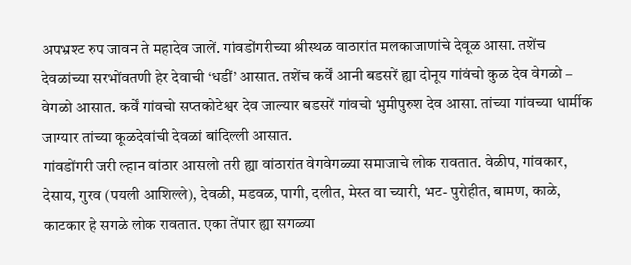अपभ्रश्ट रुप जावन ते महादेव जालें. गांवडोंगरीच्या श्रीस्थळ वाठारांत मलकाजाणांचे देवूळ आसा. तशेंच देवळांच्या सरभोंवतणी हेर देवाची ‘धडीं’ आसात. तशेंच कर्वें आनी बडसरें ह्या दोनूय गांवंचो कुळ देव वेगळो – वेगळो आसात. कर्वें गांवचो सप्तकोटेश्वर देव जाल्यार बडसरें गांवचो भुमीपुरुश देव आसा. तांच्या गांवच्या धार्मीक जाग्यार तांच्या कूळदेवांची देवळां बांदिल्ली आसात.
गांवडोंगरी जरी ल्हान वांठार आसलो तरी ह्या वांठारांत वेगवेगळ्या समाजाचे लोक रावतात. वेळीप, गांवकार, देसाय, गुरव (पयली आशिल्ले), देवळी, मडवळ, पागी, दलीत, मेस्त वा च्यारी, भट- पुरोहीत, बामण, काळे, काटकार हे सगळे लोक रावतात. एका तेंपार ह्या सगळ्या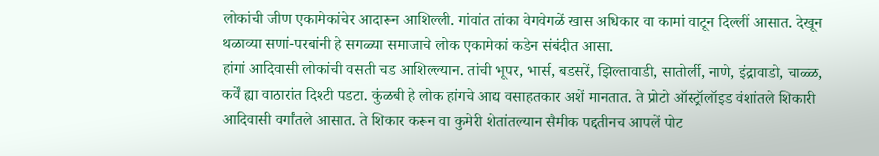लोकांची जीण एकामेकांचेर आदारून आशिल्ली. गांवांत तांका वेगवेगळें खास अधिकार वा कामां वाटून दिल्लीं आसात. देखून थळाव्या सणां-परबांनी हे सगळ्या समाजाचे लोक एकामेकां कडेन संबंदीत आसा.
हांगां आदिवासी लोकांची वसती चड आशिल्ल्यान. तांची भूपर, भार्स, बडसरें, झिल्तावाडी, सातोर्ली, नाणे, इंद्रावाडो, चाळ्ळ, कर्वें ह्या वाठारांत दिश्टी पडटा. कुंळबी हे लोक हांगचे आद्य वसाहतकार अशें मानतात. ते प्रोटो ऑस्ट्रॉलॉइड वंशांतले शिकारी आदिवासी वर्गांतले आसात. ते शिकार करून वा कुमेरी शेतांतल्यान सैमीक पद्दतीनच आपलें पोट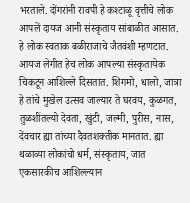भरताले. दोंगरांनी रावपी हे कश्टाळू वृत्तीचे लोक आपलें दायज आनी संस्कृताय सांबाळीत आसात. हे लोक स्वताक बळीराजाचे जैतवंशी म्हणटात. आयज लेगीत हेच लोक आपल्या संस्कृतायेक चिकटून आशिल्ले दिसतात. शिगमो, धालो, जात्रा हे तांचे मुखेल उत्सव जाल्यार ते घरवय, कुळगत, तुळशींतल्यो देवता, खुंटी, जल्मी, पुरीस, नास, देंवचार ह्या तांच्या दैवतशक्तीक मानतात. ह्या थळाव्या लोकांचो धर्म, संस्कृताय, जात एकसारकीच आशिल्ल्यान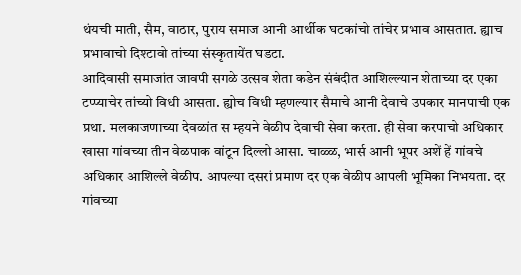थंयची माती, सैम, वाठार, पुराय समाज आनी आर्थीक घटकांचो तांचेर प्रभाव आसतात. ह्याच प्रभावाचो दिश्टावो तांच्या संस्कृतायेंत घडटा.
आदिवासी समाजांत जावपी सगळे उत्सव शेता कडेन संबंदीत आशिल्ल्यान शेताच्या दर एका टप्प्याचेर तांच्यो विधी आसता. ह्योच विधी म्हणल्यार सैमाचे आनी देवाचे उपकार मानपाची एक प्रथा. मलकाजणाच्या देवळांत स म्हयने वेळीप देवाची सेवा करता. ही सेवा करपाचो अधिकार खासा गांवच्या तीन वेळपाक वांटून दिल्लो आसा. चाळ्ळ, भार्स आनी भूपर अशें हें गांवचे अधिकार आशिल्ले वेळीप. आपल्या दसरां प्रमाण दर एक वेळीप आपली भूमिका निभयता. दर गांवच्या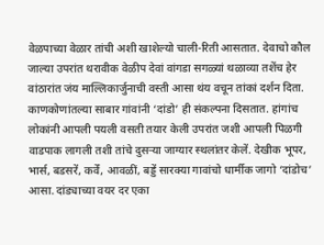वेळपाच्या वेळार तांची अशी खाशेल्यो चाली-रिती आसतात. देवाचो कौल जाल्या उपरांत थरावीक वेळीप देवां वांगडा सगळ्यां थळाव्या तशेंच हेर वांठारांत जंय माल्लिकार्जुनाची वस्ती आसा थंय वचून तांकां दर्शन दिता.
काणकोणांतल्या साबार गांवांनी ‘दांडो’ ही संकल्पना दिसतात. हांगांच लोकांनी आपली पयली वसती तयार केली उपरांत जशी आपली पिळगी वाडपाक लागली तशी तांचे दुसऱ्या जाग्यार स्थलांतर केलें. देखीक भूपर, भार्स, बडसरें, कर्वें, आवळीं, बड्डें सारक्या गावांचो धार्मीक जागो ‘दांडोच’ आसा. दांड्याच्या वयर दर एका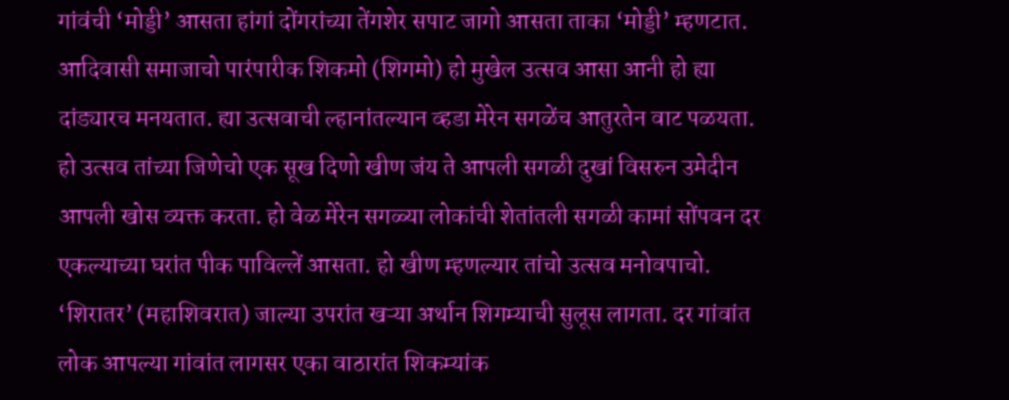गांवंची ‘मोड्डी’ आसता हांगां दोंगरांच्या तेंगशेर सपाट जागो आसता ताका ‘मोड्डी’ म्हणटात.
आदिवासी समाजाचो पारंपारीक शिकमो (शिगमो) हो मुखेल उत्सव आसा आनी हो ह्या दांड्यारच मनयतात. ह्या उत्सवाची ल्हानांतल्यान व्हडा मेरेन सगळेंच आतुरतेन वाट पळयता. हो उत्सव तांच्या जिणेचो एक सूख दिणो खीण जंय ते आपली सगळी दुखां विसरुन उमेदीन आपली खोस व्यक्त करता. हो वेळ मेरेन सगळ्या लोकांची शेतांतली सगळी कामां सोंपवन दर एकल्याच्या घरांत पीक पाविल्लें आसता. हो खीण म्हणल्यार तांचो उत्सव मनोवपाचो. ‘शिरातर’ (महाशिवरात) जाल्या उपरांत खऱ्या अर्थान शिगम्याची सुलूस लागता. दर गांवांत लोक आपल्या गांवांत लागसर एका वाठारांत शिकम्यांक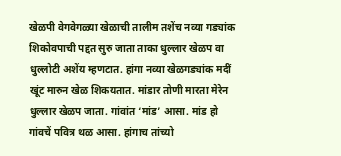खेळपी वेगवेगळ्या खेळाची तालीम तशेंच नव्या गड्यांक शिकोवपाची पद्दत सुरु जाता ताका धुल्लार खेळप वा धुल्लोटी अशेंय म्हणटात. हांगा नव्या खेळगड्यांक मदीं खूंट मारुन खेळ शिकयतात. मांडार तोणी मारता मेरेन धुल्लार खेळप जाता. गांवांत ‘मांड’ आसा. मांड हो गांवचें पवित्र थळ आसा. हांगाच तांच्यो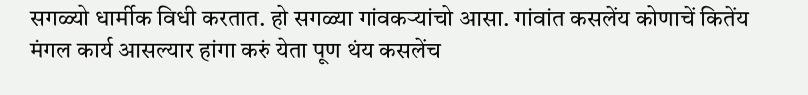सगळ्यो धार्मीक विधी करतात. हो सगळ्या गांवकऱ्यांचो आसा. गांवांत कसलेंय कोणाचें कितेंय मंगल कार्य आसल्यार हांगा करुं येता पूण थंय कसलेंच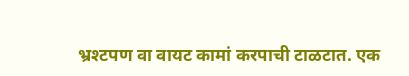भ्रश्टपण वा वायट कामां करपाची टाळटात. एक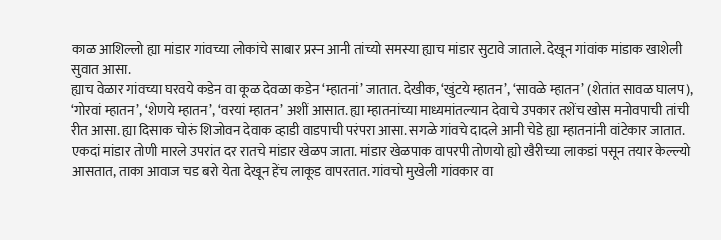काळ आशिल्लो ह्या मांडार गांवच्या लोकांचे साबार प्रस्न आनी तांच्यो समस्या ह्याच मांडार सुटावे जाताले. देखून गांवांक मांडाक खाशेली सुवात आसा.
ह्याच वेळार गांवच्या घरवये कडेन वा कूळ देवळा कडेन ‘म्हातनां’ जातात. देखीक, ‘खुंटये म्हातन’, ‘सावळे म्हातन’ (शेतांत सावळ घालप), ‘गोरवां म्हातन’, ‘शेणये म्हातन’, ‘वरयां म्हातन’ अशीं आसात. ह्या म्हातनांच्या माध्यमांतल्यान देवाचे उपकार तशेंच खोस मनोवपाची तांची रीत आसा. ह्या दिसाक चोरुं शिजोवन देवाक व्हाडी वाडपाची परंपरा आसा. सगळे गांवचे दादले आनी चेडे ह्या म्हातनांनी वांटेकार जातात.
एकदां मांडार तोणी मारले उपरांत दर रातचे मांडार खेळप जाता. मांडार खेळपाक वापरपी तोणयो ह्यो खैरीच्या लाकडां पसून तयार केल्ल्यो आसतात, ताका आवाज चड बरो येता देखून हेंच लाकूड वापरतात. गांवचो मुखेली गांवकार वा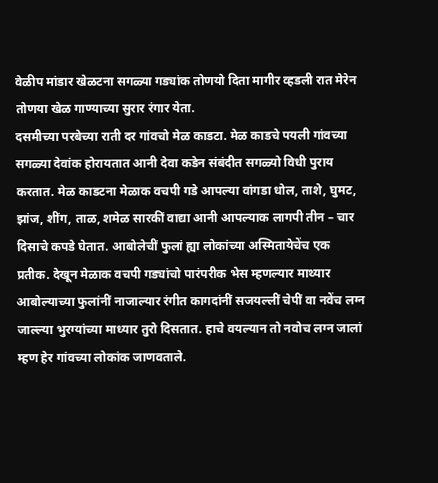वेळीप मांडार खेळटना सगळ्या गड्यांक तोणयो दिता मागीर व्हडली रात मेरेन तोणया खेळ गाण्याच्या सुरार रंगार येता.
दसमीच्या परबेच्या राती दर गांवचो मेळ काडटा. मेळ काडचे पयली गांवच्या सगळ्या देवांक होरायतात आनी देवा कडेन संबंदीत सगळ्यो विधी पुराय करतात. मेळ काडटना मेळाक वचपी गडे आपल्या वांगडा धोल, ताशे, घुमट, झांज, शींग, ताळ, शमेळ सारकीं वाद्या आनी आपल्याक लागपी तीन – चार दिसाचे कपडे घेतात. आबोलेचीं फुलां ह्या लोकांच्या अस्मितायेचेंच एक प्रतीक. देखून मेळाक वचपी गड्यांचो पारंपरीक भेस म्हणल्यार माथ्यार आबोल्याच्या फुलांनीं नाजाल्यार रंगीत कागदांनीं सजयल्लीं चेपीं वा नवेंच लग्न जाल्ल्या भुरग्यांच्या माध्यार तुरो दिसतात. हाचे वयल्यान तो नवोच लग्न जालां म्हण हेर गांवच्या लोकांक जाणवताले.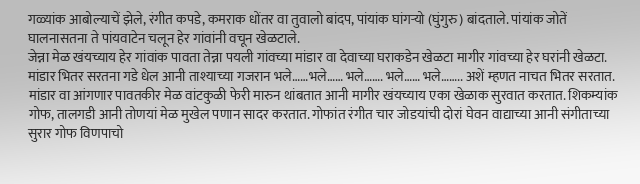गळ्यांक आबोल्याचें झेले, रंगीत कपडे, कमराक धोंतर वा तुवालो बांदप, पांयांक घांगऱ्यो (घुंगुरु) बांदताले. पांयांक जोतें घालनासतना ते पांयवाटेन चलून हेर गांवांनी वचून खेळटाले.
जेन्ना मेळ खंयच्याय हेर गांवांक पावता तेन्ना पयली गांवच्या मांडार वा देवाच्या घराकडेन खेळटा मागीर गांवच्या हेर घरांनी खेळटा. मांडार भितर सरतना गडे धेल आनी ताश्याच्या गजरान भले……भले…… भले……. भले…… भले…….. अशें म्हणत नाचत भितर सरतात. मांडार वा आंगणार पावतकीर मेळ वांटकुळी फेरी मारुन थांबतात आनी मागीर खंयच्याय एका खेळाक सुरवात करतात. शिकम्यांक गोफ, तालगडी आनी तोणयां मेळ मुखेल पणान सादर करतात. गोफांत रंगीत चार जोडयांची दोरां घेवन वाद्याच्या आनी संगीताच्या सुरार गोफ विणपाचो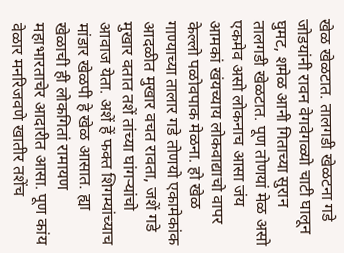खेळ खेळटात. तालगडी खेळटना गडे जोडयांनी रावन वेगवेगळ्यो चाटी घालून घुमट, शमेळ आनी गिताच्या सुरान तालगडी खेळटात. पूण तोणयां मेळ असो एकमेव असो लोकनाच आसा जंय आमकां खंयच्याय लोकवाद्याचो वापर केल्लो पळोवपाक मेळना. हो खेळ गाण्याच्या तालार गडे तोणयो एकामेकांक आदळीत मुखार वचत रावता, जशें गडे मुखार वतात तशें तांच्या घांगऱ्यांचो आवाज येता. अशें हें फक्त शिगम्यांच्याच मांडार खेळपी हे खेळ आसात. ह्या खेळाची ही लोकगितां रामायण महाभारताचेर आदारीत आसा. पूण कांय वेळार मनरिजवणे खातीर तशेंच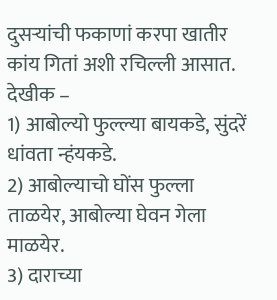दुसऱ्यांची फकाणां करपा खातीर कांय गितां अशी रचिल्ली आसात. देखीक –
1) आबोल्यो फुल्ल्या बायकडे, सुंदरें धांवता न्हंयकडे.
2) आबोल्याचो घोंस फुल्ला ताळयेर, आबोल्या घेवन गेला माळयेर.
3) दाराच्या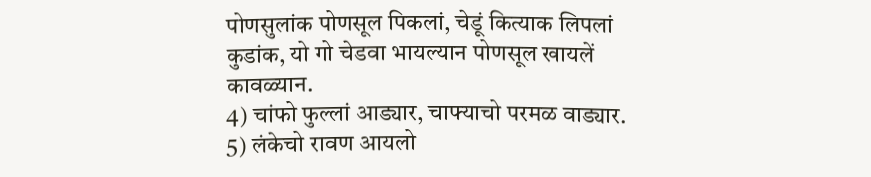पोणसुलांक पोणसूल पिकलां, चेडूं कित्याक लिपलां कुडांक, यो गो चेडवा भायल्यान पोणसूल खायलें कावळ्यान.
4) चांफो फुल्लां आड्यार, चाफ्याचो परमळ वाड्यार.
5) लंकेचो रावण आयलो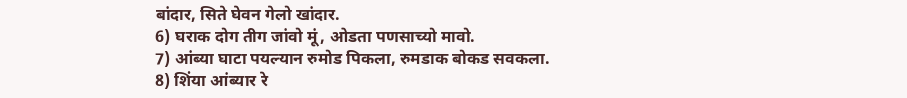बांदार, सिते घेवन गेलो खांदार.
6) घराक दोग तीग जांवो मूं, ओडता पणसाच्यो मावो.
7) आंब्या घाटा पयल्यान रुमोड पिकला, रुमडाक बोकड सवकला.
8) शिंया आंब्यार रे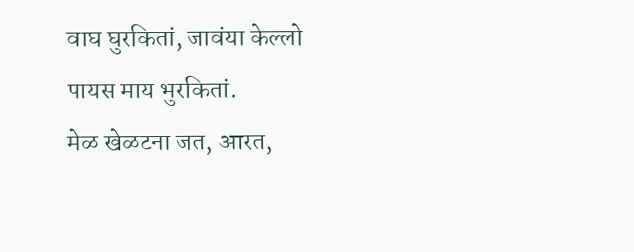वाघ घुरकितां, जावंया केल्लो पायस माय भुरकितां.
मेळ खेळटना जत, आरत,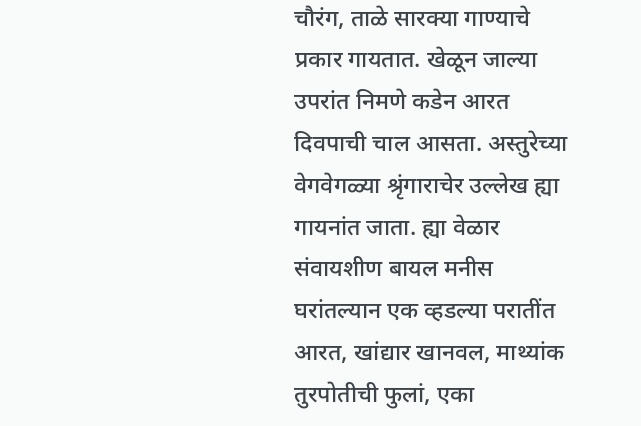चौरंग, ताळे सारक्या गाण्याचे प्रकार गायतात. खेळून जाल्या उपरांत निमणे कडेन आरत दिवपाची चाल आसता. अस्तुरेच्या वेगवेगळ्या श्रृंगाराचेर उल्लेख ह्या गायनांत जाता. ह्या वेळार संवायशीण बायल मनीस घरांतल्यान एक व्हडल्या परातींत आरत, खांद्यार खानवल, माथ्यांक तुरपोतीची फुलां, एका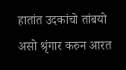हातांत उदकांचो तांबयो असो श्रृंगार करुन आरत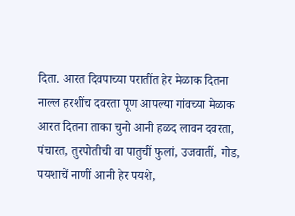दिता. आरत दिवपाच्या परातींत हेर मेळाक दितना नाल्ल हरशींच दवरता पूण आपल्या गांवच्या मेळाक आरत दितना ताका चुनो आनी हळद लावन दवरता, पंचारत, तुरपोतीची वा पातुचीं फुलां, उजवातीं, गोड, पयशाचें नाणीं आनी हेर पयशे,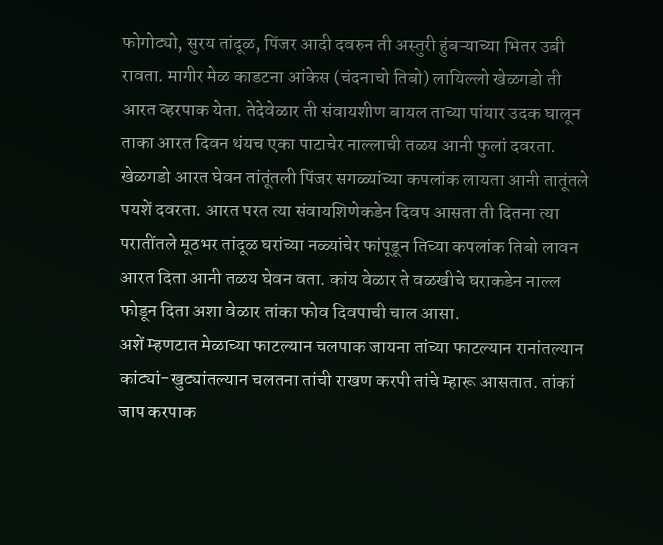फोगोट्यो, सुरय तांदूळ, पिंजर आदी दवरुन ती अस्तुरी हुंबऱ्याच्या भितर उबी रावता. मागीर मेळ काडटना आंकेस (चंदनाचो तिबो) लायिल्लो खेळगडो ती आरत व्हरपाक येता. तेदेवेळार ती संवायशीण बायल ताच्या पांयार उदक घालून ताका आरत दिवन थंयच एका पाटाचेर नाल्लाची तळय आनी फुलां दवरता. खेळगडो आरत घेवन तांतूंतली पिंजर सगळ्यांच्या कपलांक लायता आनी तातूंतले पयशें दवरता. आरत परत त्या संवायशिणेकडेन दिवप आसता ती दितना त्या परातींतले मूठभर तांदूळ घरांच्या नळ्यांचेर फांपूडून तिच्या कपलांक तिबो लावन आरत दिता आनी तळय घेवन वता. कांय वेळार ते वळखीचे घराकडेन नाल्ल फोडून दिता अशा वेळार तांका फोव दिवपाची चाल आसा.
अशें म्हणटात मेळाच्या फाटल्यान चलपाक जायना तांच्या फाटल्यान रानांतल्यान कांट्यां-खुट्यांतल्यान चलतना तांची राखण करपी तांचे म्हारू आसतात. तांकां जाप करपाक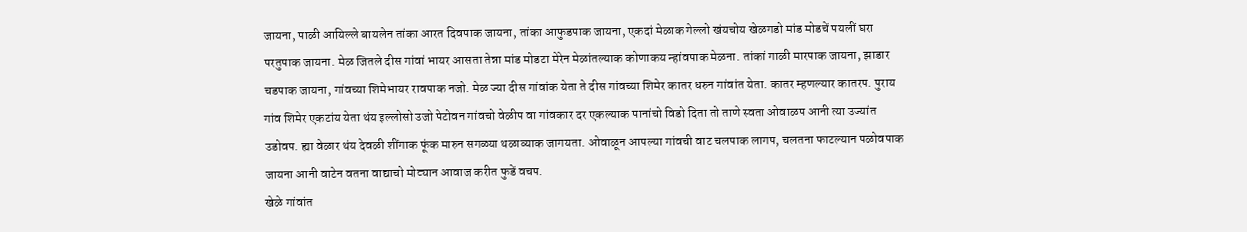जायना, पाळी आयिल्ले बायलेन तांका आरत दिवपाक जायना, तांका आफुडपाक जायना, एकदां मेळाक गेल्लो खंयचोय खेळगडो मांड मोडचें पयलीं घरा परतुपाक जायना. मेळ जितले दीस गांवां भायर आसता तेन्ना मांड मोडटा मेरेन मेळांतल्याक कोणाकय न्हांवपाक मेळना. तांकां गाळी मारपाक जायना, झाडार चडपाक जायना, गांवच्या शिमेभायर रावपाक नजो. मेळ ज्या दीस गांवांक येता ते दीस गांवच्या शिमेर कातर धरुन गांवांत येता. कातर म्हणल्यार कातरप. पुराय गांव शिमेर एकटांय येता थंय इल्लोसो उजो पेटोवन गांवचो वेळीप वा गांवकार दर एकल्याक पानांचो विडो दिता तो ताणे स्वता ओवाळप आनी त्या उज्यांत उडोवप. ह्या वेळार थंय देवळी शींगाक फूंक मारुन सगळ्या थळाव्याक जागयता. ओवाळून आपल्या गांवची वाट चलपाक लागप, चलतना फाटल्यान पळोवपाक जायना आनी वाटेन वतना वाद्याचो मोट्यान आवाज करीत फुडें वचप.
खेळे गांवांत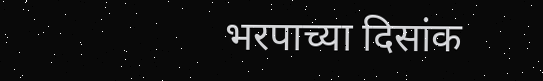भरपाच्या दिसांक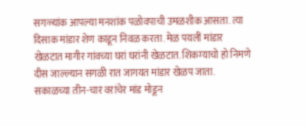सगळ्यांक आपल्या मनशांक पळोवपाची उमळशीक आसता. त्या दिसाक मांडार शेण काडून निवळ करता. मेळ पयलीं मांडार खेळटात मागीर गांवच्या घरां घरांनी खेळटात. शिकम्याचो हो निमणे दीस जाल्ल्यान सगळी रात जागयत मांडार खेळप जाता. सकाळच्या तीन-चार वरांचेर मांड मोडून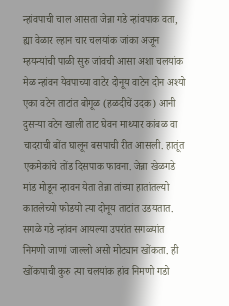न्हांवपाची चाल आसता जेन्ना गडे न्हांवपाक वता, ह्या वेळार ल्हान चार चलयांक जांका अजून म्हयन्यांची पाळी सुरु जांवची आसा अशा चलयांक मेळ न्हांवन येवपाच्या वाटेर दोनूय वाटेन दोन अश्यो एका वटेन ताटांत बोगूळ (हळदीचें उदक) आनी दुसऱ्या वटेन खाली ताट घेवन माथ्यार कांबळ वा चादराची बोंत घालून बसपाची रीत आसली. हातूंत एकमेकांचे तोंड दिसपाक फावना. जेन्ना खेळगडे मांड मोडून न्हावन येता तेन्ना तांच्या हातांतल्यो कातलेच्यो फोडयो त्या दोनूय ताटांत उडयतात. सगळे गडे न्हांवन आयल्या उपरांत सगळ्यांत निमणो जाणां जाल्लो असो मोट्यान खोंकता. ही खोंकपाची कुरु त्या चलयांक हांव निमणो गडो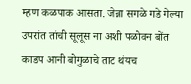म्हण कळपाक आसता. जेन्ना सगळे गडे गेल्या उपरांत तांची सूलूस ना अशी पळोवन बोंत काडप आनी बोगुळाचे ताट थंयच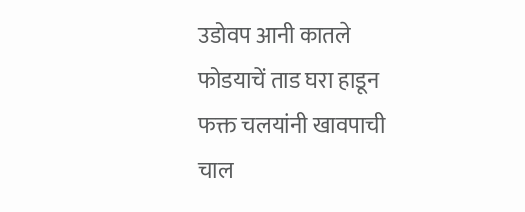उडोवप आनी कातले फोडयाचें ताड घरा हाडून फक्त चलयांनी खावपाची चाल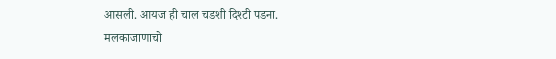आसली. आयज ही चाल चडशी दिश्टी पडना.
मलकाजाणाचो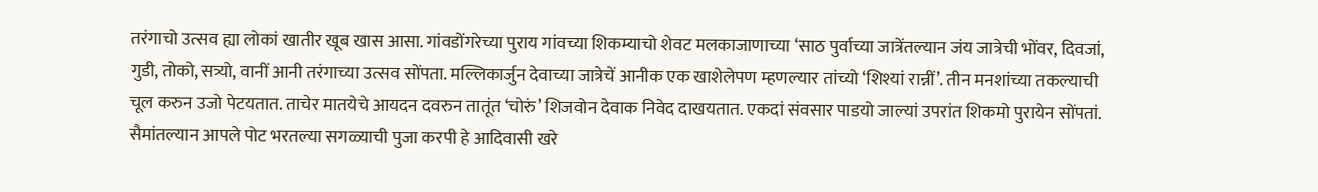तरंगाचो उत्सव ह्या लोकां खातीर खूब खास आसा. गांवडोंगरेच्या पुराय गांवच्या शिकम्याचो शेवट मलकाजाणाच्या ‘साठ पुर्वाच्या जात्रेंतल्यान जंय जात्रेची भोंवर, दिवजां, गुडी, तोको, सत्र्यो, वानीं आनी तरंगाच्या उत्सव सोंपता. मल्लिकार्जुन देवाच्या जात्रेचें आनीक एक खाशेलेपण म्हणल्यार तांच्यो ‘शिश्यां रान्नीं’. तीन मनशांच्या तकल्याची चूल करुन उजो पेटयतात. ताचेर मातयेचे आयदन दवरुन तातूंत ‘चोरुं’ शिजवोन देवाक निवेद दाखयतात. एकदां संवसार पाडयो जाल्यां उपरांत शिकमो पुरायेन सोंपतां. सैमांतल्यान आपले पोट भरतल्या सगळ्याची पुजा करपी हे आदिवासी खरे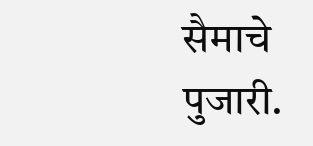सैमाचे पुजारी.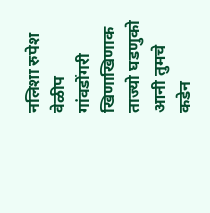नलिशा रुपेश वेळीप
गांवडोंगरी
खिणाखिणाक ताज्यो घडणुको आनी तुमचे कडेन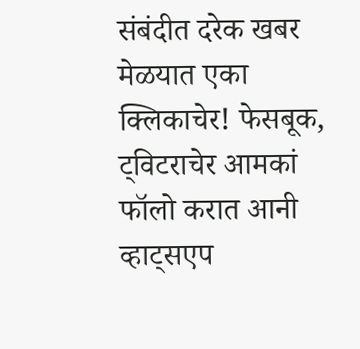संबंदीत दरेक खबर मेळयात एका क्लिकाचेर! फेसबूक, ट्विटराचेर आमकां फॉलो करात आनी व्हाट्सएप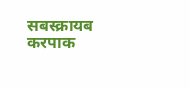सबस्क्रायब करपाक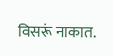विसरूं नाकात.